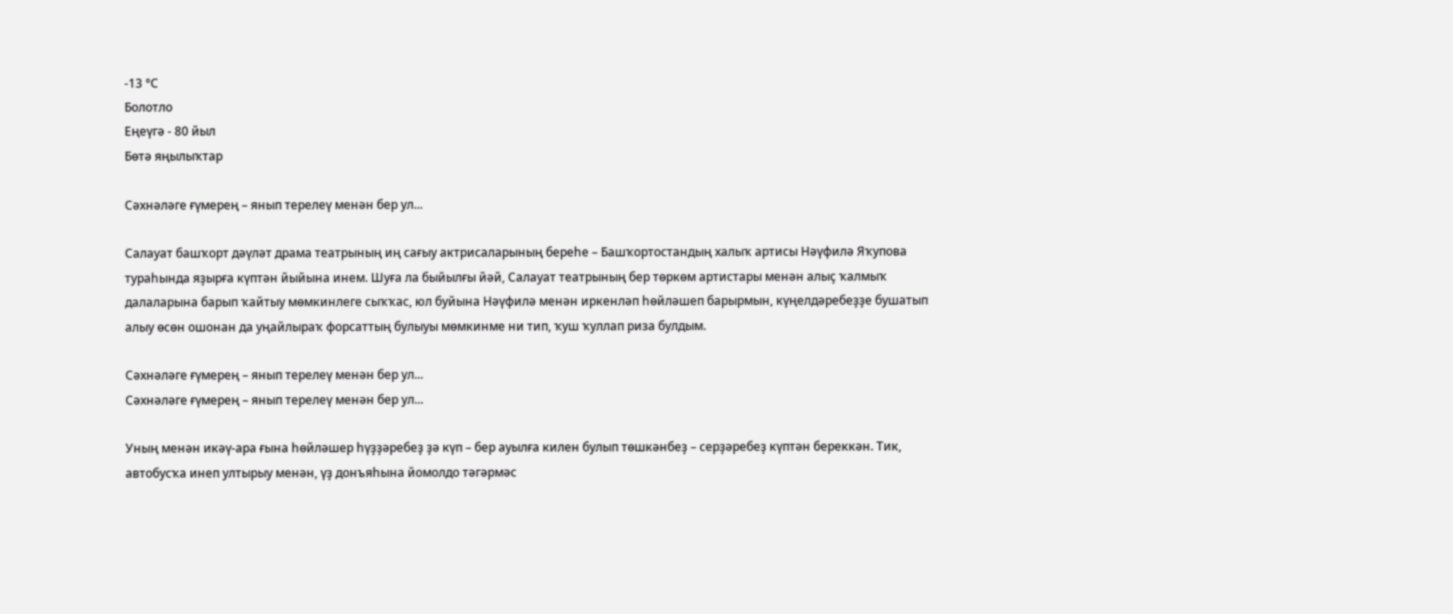-13 °С
Болотло
Еңеүгә - 80 йыл
Бөтә яңылыҡтар

Сәхнәләге ғүмерең – янып терелеү менән бер ул...

Салауат башҡорт дәүләт драма театрының иң сағыу актрисаларының береһе – Башҡортостандың халыҡ артисы Нәүфилә Яҡупова тураһында яҙырға күптән йыйына инем. Шуға ла быйылғы йәй, Салауат театрының бер төркөм артистары менән алыҫ ҡалмыҡ далаларына барып ҡайтыу мөмкинлеге сыҡҡас, юл буйына Нәүфилә менән иркенләп һөйләшеп барырмын, күңелдәребеҙҙе бушатып алыу өсөн ошонан да уңайлыраҡ форсаттың булыуы мөмкинме ни тип, ҡуш ҡуллап риза булдым.

Сәхнәләге ғүмерең – янып терелеү менән бер ул...
Сәхнәләге ғүмерең – янып терелеү менән бер ул...

Уның менән икәү-ара ғына һөйләшер һүҙҙәребеҙ ҙә күп – бер ауылға килен булып төшкәнбеҙ – серҙәребеҙ күптән береккән. Тик, автобусҡа инеп ултырыу менән, үҙ донъяһына йомолдо тәгәрмәс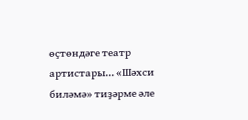өҫтөндәге театр артистары... «Шәхси биләмә» тиҙәрме әле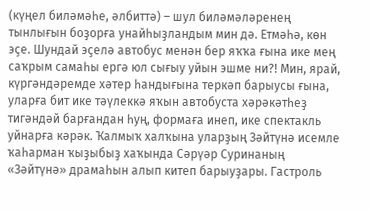(күңел биләмәһе, әлбиттә) – шул биләмәләренең тынлығын боҙорға унайһыҙландым мин дә. Етмәһә, көн эҫе. Шундай эҫелә автобус менән бер яҡҡа ғына ике мең саҡрым самаһы ергә юл сығыу уйын эшме ни?! Мин, ярай, күргәндәремде хәтер һандығына теркәп барыусы ғына, уларға бит ике тәүлеккә яҡын автобуста хәрәкәтһеҙ тигәндәй барғандан һуң, формаға инеп, ике спектакль уйнарға кәрәк. Ҡалмыҡ халҡына уларҙың Зәйтүнә исемле ҡаһарман ҡыҙыбыҙ хаҡында Сәрүәр Суринаның «Зәйтүнә» драмаһын алып китеп барыуҙары. Гастроль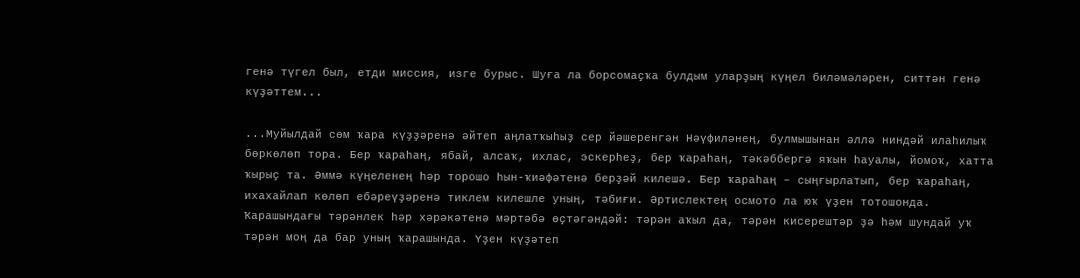генә түгел был, етди миссия, изге бурыс. Шуға ла борсомаҫҡа булдым уларҙың күңел биләмәләрен, ситтән генә күҙәттем...

...Муйылдай сөм ҡара күҙҙәренә әйтеп аңлатҡыһыҙ сер йәшеренгән Нәүфиләнең, булмышынан әллә ниндәй илаһилыҡ бөркөлөп тора. Бер ҡараһаң, ябай, алсаҡ, ихлас, эскерһеҙ, бер ҡараһаң, тәкәббергә яҡын һауалы, йомоҡ, хатта ҡырыҫ та. Әммә күңеленең һәр торошо һын-ҡиәфәтенә берҙәй килешә. Бер ҡараһаң – сыңғырлатып, бер ҡараһаң, ихахайлап көлөп ебәреүҙәренә тиклем килешле уның, тәбиғи. Әртислектең осмото ла юҡ үҙен тотошонда. Ҡарашындағы тәрәнлек һәр хәрәкәтенә мәртәбә өҫтәгәндәй: тәрән аҡыл да, тәрән кисерештәр ҙә һәм шундай уҡ тәрән моң да бар уның ҡарашында. Үҙен күҙәтеп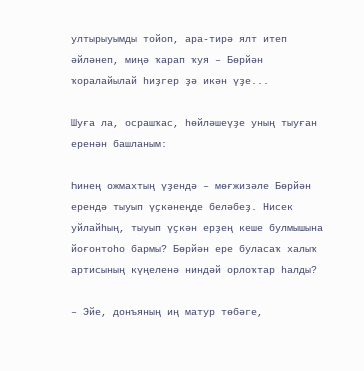ултырыуымды тойоп, ара-тирә ялт итеп әйләнеп, миңә ҡарап ҡуя – Бөрйән ҡоралайылай һиҙгер ҙә икән үҙе...

Шуға ла, осрашҡас, һөйләшеүҙе уның тыуған еренән башланым:

Һинең ожмахтың үҙендә – мөғжизәле Бөрйән ерендә тыуып үҫкәнеңде беләбеҙ. Нисек уйлайһың, тыуып үҫкән ерҙең кеше булмышына йоғонтоһо бармы? Бөрйән ере буласаҡ халыҡ артисының күңеленә ниндәй орлоҡтар һалды?

– Эйе, донъяның иң матур төбәге,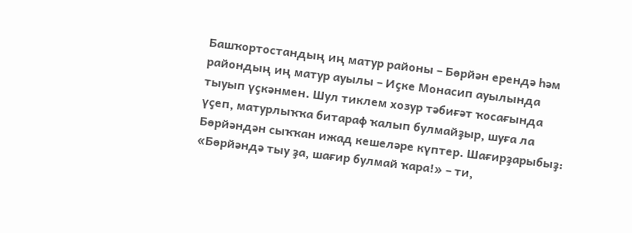Башҡортостандың иң матур районы – Бөрйән ерендә һәм райондың иң матур ауылы – Иҫке Монасип ауылында тыуып үҫкәнмен. Шул тиклем хозур тәбиғәт ҡосағында үҫеп, матурлыҡҡа битараф ҡалып булмайҙыр, шуға ла Бөрйәндән сыҡҡан ижад кешеләре күптер. Шағирҙарыбыҙ: «Бөрйәндә тыу ҙа, шағир булмай ҡара!» – ти,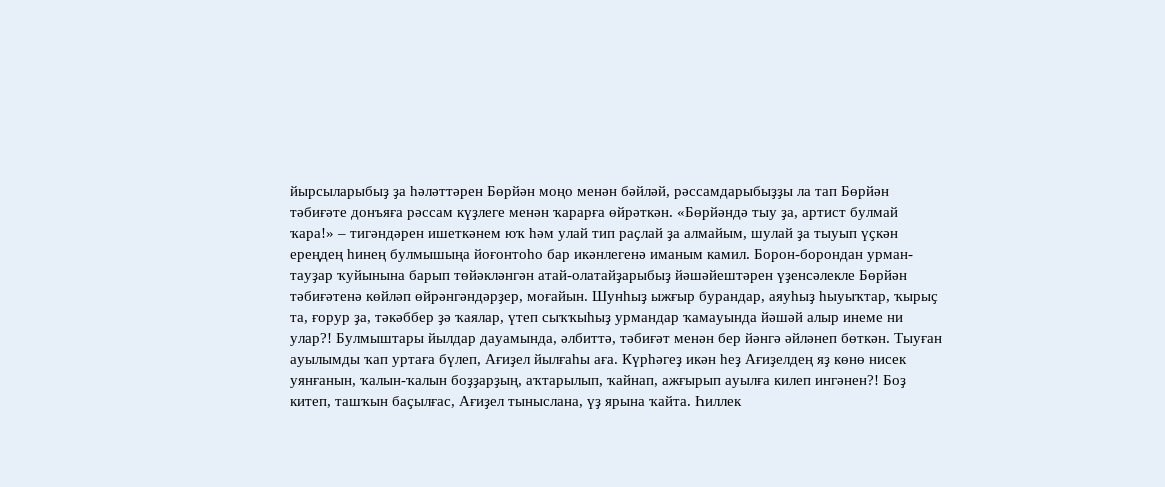йырсыларыбыҙ ҙа һәләттәрен Бөрйән моңо менән бәйләй, рәссамдарыбыҙҙы ла тап Бөрйән тәбиғәте донъяға рәссам күҙлеге менән ҡарарға өйрәткән. «Бөрйәндә тыу ҙа, артист булмай ҡара!» – тигәндәрен ишеткәнем юҡ һәм улай тип раҫлай ҙа алмайым, шулай ҙа тыуып үҫкән ереңдең һинең булмышыңа йоғонтоһо бар икәнлегенә иманым камил. Борон-борондан урман-тауҙар ҡуйынына барып төйәкләнгән атай-олатайҙарыбыҙ йәшәйештәрен үҙенсәлекле Бөрйән тәбиғәтенә көйләп өйрәнгәндәрҙер, моғайын. Шунһыҙ ыжғыр бурандар, аяуһыҙ һыуыҡтар, ҡырыҫ та, ғорур ҙа, тәкәббер ҙә ҡаялар, үтеп сыҡҡыһыҙ урмандар ҡамауында йәшәй алыр инеме ни улар?! Булмыштары йылдар дауамында, әлбиттә, тәбиғәт менән бер йәнгә әйләнеп бөткән. Тыуған ауылымды ҡап уртаға бүлеп, Ағиҙел йылғаһы аға. Күрһәгеҙ икән һеҙ Ағиҙелдең яҙ көнө нисек уянғанын, ҡалын-ҡалын боҙҙарҙың, аҡтарылып, ҡайнап, ажғырып ауылға килеп ингәнен?! Боҙ китеп, ташҡын баҫылғас, Ағиҙел тыныслана, үҙ ярына ҡайта. Һиллек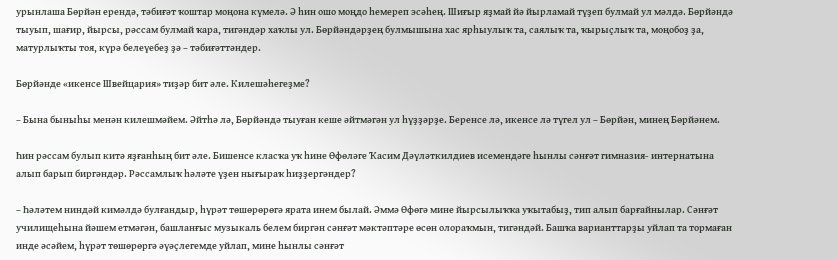урынлаша Бөрйән ерендә, тәбиғәт ҡоштар моңона күмелә. Ә һин ошо моңдо һемереп эсәһең. Шиғыр яҙмай йә йырламай түҙеп булмай ул мәлдә. Бөрйәндә тыуып, шағир, йырсы, рәссам булмай ҡара, тигәндәр хаҡлы ул. Бөрйәндәрҙең булмышына хас ярһыулыҡ та, саялыҡ та, ҡырыҫлыҡ та, моңобоҙ ҙа, матурлыҡты тоя, күрә белеүебеҙ ҙә – тәбиғәттәндер.

Бөрйәнде «икенсе Швейцария» тиҙәр бит әле. Килешәһегеҙме?

– Бына быныһы менән килешмәйем. Әйтһә лә, Бөрйәндә тыуған кеше әйтмәгән ул һүҙҙәрҙе. Беренсе лә, икенсе лә түгел ул – Бөрйән, минең Бөрйәнем.

Һин рәссам булып китә яҙғанһың бит әле. Бишенсе класҡа уҡ һине Өфөләге Ҡасим Дәүләткилдиев исемендәге һынлы сәнғәт гимназия- интернатына алып барып биргәндәр. Рәссамлыҡ һәләте үҙен нығыраҡ һиҙҙергәндер?

– Һәләтем ниндәй кимәлдә булғандыр, һүрәт төшөрөрөгә ярата инем былай. Әммә Өфөгә мине йырсылыҡҡа уҡытабыҙ, тип алып барғайнылар. Сәнғәт училищеһына йәшем етмәгән, башланғыс музыкаль белем биргән сәнғәт мәктәптәре өсөн олораҡмын, тигәндәй. Башҡа варианттарҙы уйлап та тормаған инде әсәйем, һүрәт төшөрөргә әүәҫлегемде уйлап, мине һынлы сәнғәт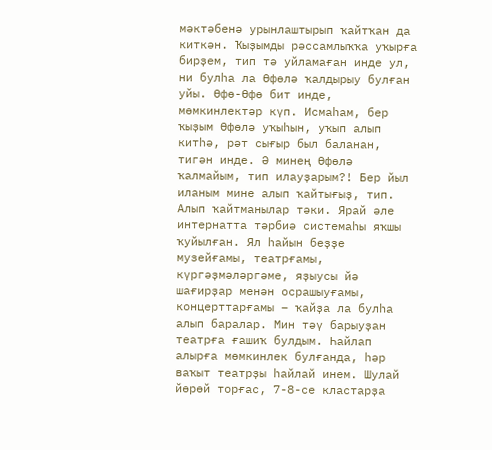мәктәбенә урынлаштырып ҡайтҡан да киткән. Ҡыҙымды рәссамлыҡҡа уҡырға бирҙем, тип тә уйламаған инде ул, ни булһа ла Өфөлә ҡалдырыу булған уйы. Өфө-Өфө бит инде, мөмкинлектәр күп. Исмаһам, бер ҡыҙым Өфөлә уҡыһын, уҡып алып китһә, рәт сығыр был баланан, тигән инде. Ә минең Өфөлә ҡалмайым, тип илауҙарым?! Бер йыл иланым мине алып ҡайтығыҙ, тип. Алып ҡайтманылар тәки. Ярай әле интернатта тәрбиә системаһы яҡшы ҡуйылған. Ял һайын беҙҙе музейғамы, театрғамы, күргәҙмәләргәме, яҙыусы йә шағирҙар менән осрашыуғамы, концерттарғамы – ҡайҙа ла булһа алып баралар. Мин тәү барыуҙан театрға ғашиҡ булдым. Һайлап алырға мөмкинлек булғанда, һәр ваҡыт театрҙы һайлай инем. Шулай йөрөй торғас, 7-8-се кластарҙа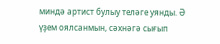миндә артист булыу теләге уянды. Ә үҙем оялсанмын, сәхнәгә сығып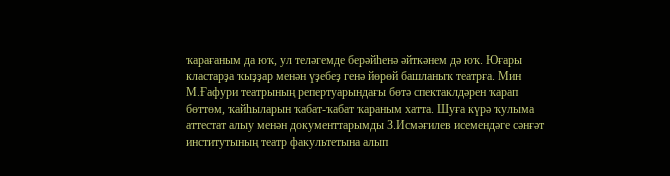ҡарағаным да юҡ, ул теләгемде берәйһенә әйткәнем дә юҡ. Юғары кластарҙа ҡыҙҙар менән үҙебеҙ генә йөрөй башланыҡ театрға. Мин М.Ғафури театрының репертуарындағы бөтә спектаклдәрен ҡарап бөттөм, ҡайһыларын ҡабат-ҡабат ҡараным хатта. Шуға күрә ҡулыма аттестат алыу менән документтарымды З.Исмәғилев исемендәге сәнғәт институтының театр факультетына алып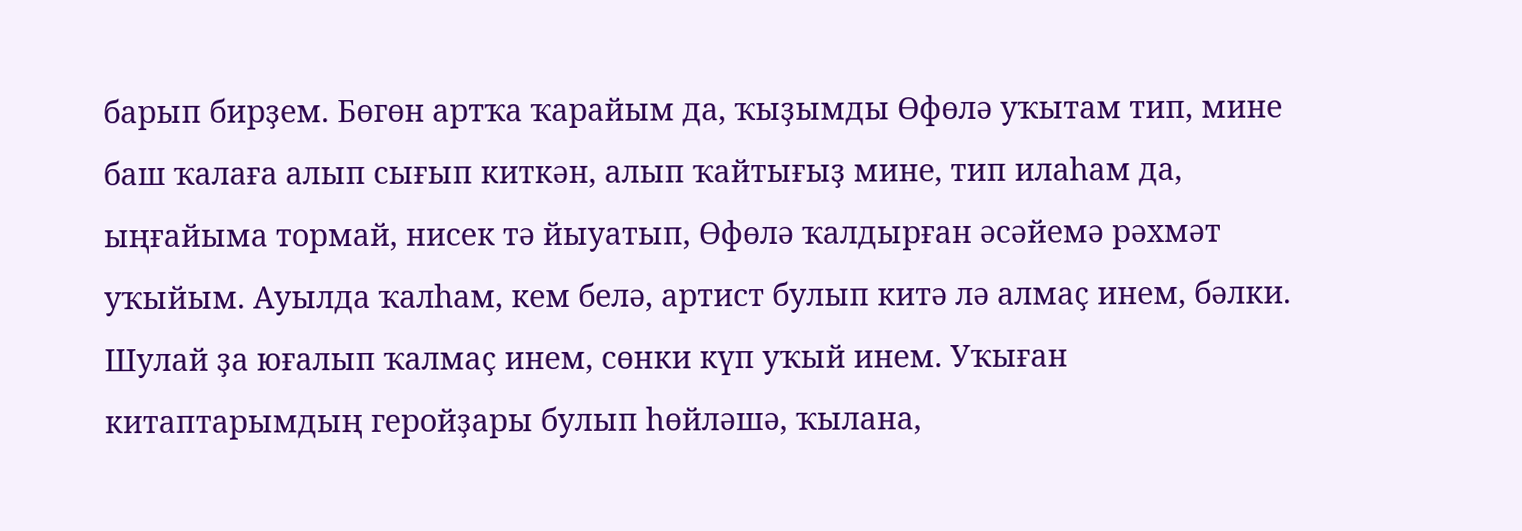барып бирҙем. Бөгөн артҡа ҡарайым да, ҡыҙымды Өфөлә уҡытам тип, мине баш ҡалаға алып сығып киткән, алып ҡайтығыҙ мине, тип илаһам да, ыңғайыма тормай, нисек тә йыуатып, Өфөлә ҡалдырған әсәйемә рәхмәт уҡыйым. Ауылда ҡалһам, кем белә, артист булып китә лә алмаҫ инем, бәлки. Шулай ҙа юғалып ҡалмаҫ инем, сөнки күп уҡый инем. Уҡыған китаптарымдың геройҙары булып һөйләшә, ҡылана,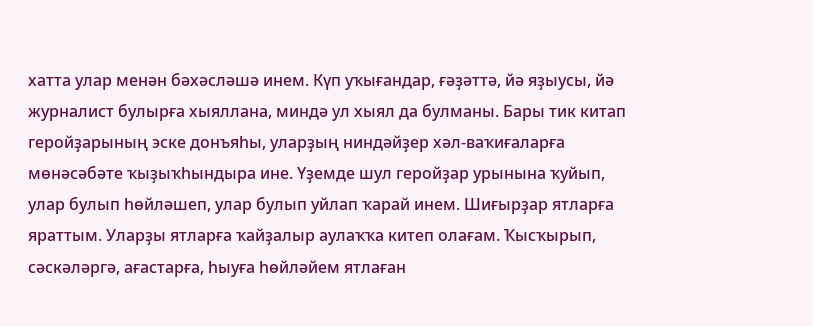хатта улар менән бәхәсләшә инем. Күп уҡығандар, ғәҙәттә, йә яҙыусы, йә журналист булырға хыяллана, миндә ул хыял да булманы. Бары тик китап геройҙарының эске донъяһы, уларҙың ниндәйҙер хәл-ваҡиғаларға мөнәсәбәте ҡыҙыҡһындыра ине. Үҙемде шул геройҙар урынына ҡуйып, улар булып һөйләшеп, улар булып уйлап ҡарай инем. Шиғырҙар ятларға яраттым. Уларҙы ятларға ҡайҙалыр аулаҡҡа китеп олағам. Ҡысҡырып, сәскәләргә, ағастарға, һыуға һөйләйем ятлаған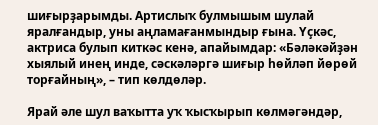шиғырҙарымды. Артислыҡ булмышым шулай яралғандыр, уны аңламағанмындыр ғына. Үҫкәс, актриса булып киткәс кенә, апайымдар: «Бәләкәйҙән хыялый инең инде, сәскәләргә шиғыр һөйләп йөрөй торғайның», – тип көлдөләр.

Ярай әле шул ваҡытта уҡ ҡысҡырып көлмәгәндәр,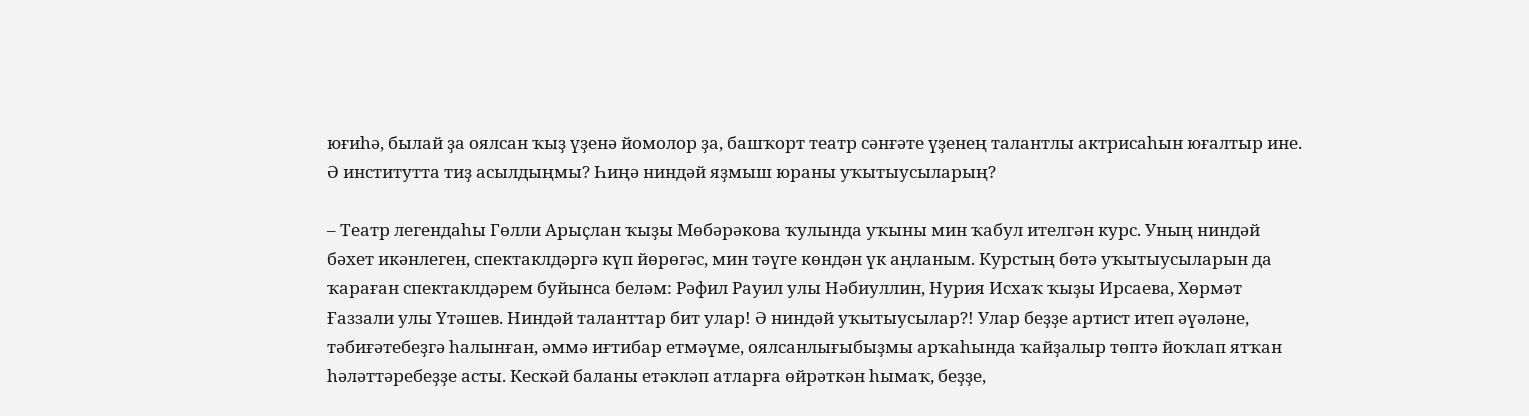юғиһә, былай ҙа оялсан ҡыҙ үҙенә йомолор ҙа, башҡорт театр сәнғәте үҙенең талантлы актрисаһын юғалтыр ине. Ә институтта тиҙ асылдыңмы? Һиңә ниндәй яҙмыш юраны уҡытыусыларың?

– Театр легендаһы Гөлли Арыҫлан ҡыҙы Мөбәрәкова ҡулында уҡыны мин ҡабул ителгән курс. Уның ниндәй бәхет икәнлеген, спектаклдәргә күп йөрөгәс, мин тәүге көндән үк аңланым. Курстың бөтә уҡытыусыларын да ҡараған спектаклдәрем буйынса беләм: Рәфил Рауил улы Нәбиуллин, Нурия Исхаҡ ҡыҙы Ирсаева, Хөрмәт Ғаззали улы Үтәшев. Ниндәй таланттар бит улар! Ә ниндәй уҡытыусылар?! Улар беҙҙе артист итеп әүәләне, тәбиғәтебеҙгә һалынған, әммә иғтибар етмәүме, оялсанлығыбыҙмы арҡаһында ҡайҙалыр төптә йоҡлап ятҡан һәләттәребеҙҙе асты. Кескәй баланы етәкләп атларға өйрәткән һымаҡ, беҙҙе,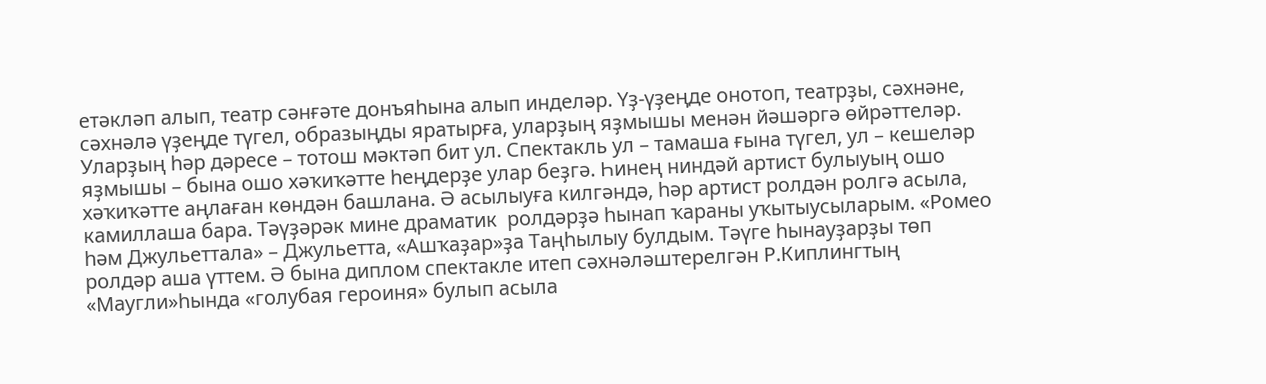етәкләп алып, театр сәнғәте донъяһына алып инделәр. Үҙ-үҙеңде онотоп, театрҙы, сәхнәне, сәхнәлә үҙеңде түгел, образыңды яратырға, уларҙың яҙмышы менән йәшәргә өйрәттеләр. Уларҙың һәр дәресе – тотош мәктәп бит ул. Спектакль ул – тамаша ғына түгел, ул – кешеләр яҙмышы – бына ошо хәҡиҡәтте һеңдерҙе улар беҙгә. Һинең ниндәй артист булыуың ошо хәҡиҡәтте аңлаған көндән башлана. Ә асылыуға килгәндә, һәр артист ролдән ролгә асыла, камиллаша бара. Тәүҙәрәк мине драматик  ролдәрҙә һынап ҡараны уҡытыусыларым. «Ромео һәм Джульеттала» – Джульетта, «Ашҡаҙар»ҙа Таңһылыу булдым. Тәүге һынауҙарҙы төп ролдәр аша үттем. Ә бына диплом спектакле итеп сәхнәләштерелгән Р.Киплингтың «Маугли»һында «голубая героиня» булып асыла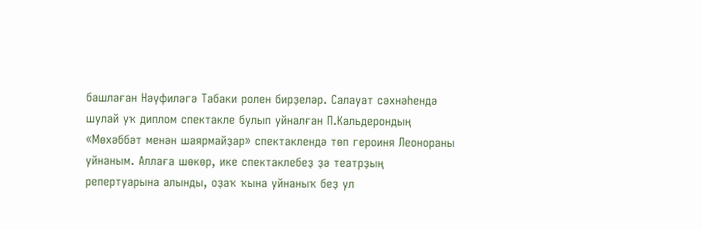башлаған Нәүфиләгә Табаки ролен бирҙеләр. Салауат сәхнәһендә шулай уҡ диплом спектакле булып уйналған П.Кальдерондың «Мөхәббәт менән шаярмайҙар» спектаклендә төп героиня Леонораны уйнаным. Аллаға шөкөр, ике спектаклебеҙ ҙә театрҙың репертуарына алынды, оҙаҡ ҡына уйнаныҡ беҙ ул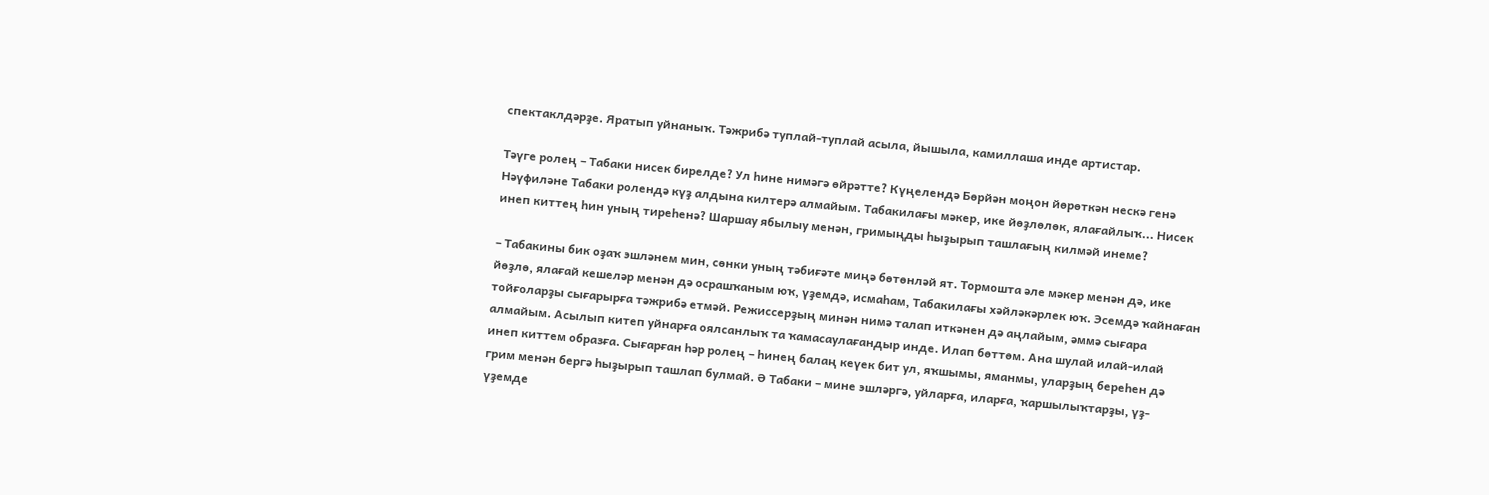спектаклдәрҙе. Яратып уйнаныҡ. Тәжрибә туплай-туплай асыла, йышыла, камиллаша инде артистар.

Тәүге ролең – Табаки нисек бирелде? Ул һине нимәгә өйрәтте? Күңелендә Бөрйән моңон йөрөткән нескә генә Нәүфиләне Табаки ролендә күҙ алдына килтерә алмайым. Табакилағы мәкер, ике йөҙлөлөк, ялағайлыҡ... Нисек инеп киттең һин уның тиреһенә? Шаршау ябылыу менән, гримыңды һыҙырып ташлағың килмәй инеме?

– Табакины бик оҙаҡ эшләнем мин, сөнки уның тәбиғәте миңә бөтөнләй ят. Тормошта әле мәкер менән дә, ике йөҙлө, ялағай кешеләр менән дә осрашҡаным юҡ, үҙемдә, исмаһам, Табакилағы хәйләкәрлек юҡ. Эсемдә ҡайнаған тойғоларҙы сығарырға тәжрибә етмәй. Режиссерҙың минән нимә талап иткәнен дә аңлайым, әммә сығара алмайым. Асылып китеп уйнарға оялсанлыҡ та ҡамасаулағандыр инде. Илап бөттөм. Ана шулай илай-илай инеп киттем образға. Сығарған һәр ролең – һинең балаң кеүек бит ул, яҡшымы, яманмы, уларҙың береһен дә грим менән бергә һыҙырып ташлап булмай. Ә Табаки – мине эшләргә, уйларға, иларға, ҡаршылыҡтарҙы, үҙ-үҙемде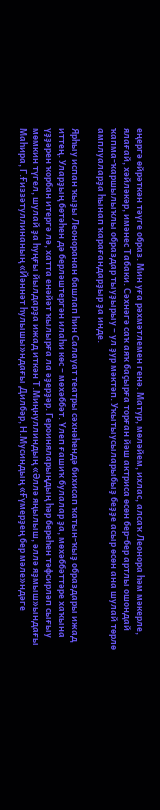еңергә өйрәткән тәүге образ. Мин уға рәхмәтлемен генә. Матур, мөләйем, ихлас, алсаҡ Леонора һәм мәкерле, ялағай, хәйләкәр, имәнес Табаки. Сәхнәгә саҡ аяҡ баҫырға торған йәш актриса өсөн бер-бер артлы ошондай ҡапма-ҡаршылыҡлы образдар тыуҙырыу – ул ҙур мәктәп. Уҡытыусыларыбыҙ беҙҙе асыр өсөн ана шулай төрлө амплуаларҙа һынап ҡарағандарҙыр ҙа инде.

Ярһыу испан ҡыҙы Леоноранан башлап һин Салауат театры сәхнәһендә бихисап ҡатын-ҡыҙ образдары ижад иттең. Уларҙың бөтәһен дә берләштергән илаһи көс – мөхәббәт. Үлеп ғашиҡ булалар ҙа, мөхәббәттәре хаҡына үҙҙәрен ҡорбан итергә лә, хатта енәйәт ҡылырға ла әҙерҙәр. Героиняларыңдың һәр береһен тәфсирләп сығыу мөмкин түгел, шулай ҙа һуңғы йылдарҙа ижад иткән Т.Миңнуллиндың «Әллә яңылыш, әллә яҙмыш»ындағы Маһира, Г.Ғиззәтуллинаның «Йәннәт һулышы»ндағы Дилбәр, Н.Мусиндың «Ғүмерҙең бер мәле»ндәге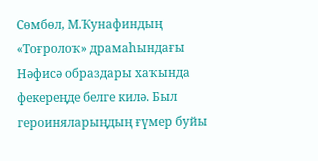Сөмбөл, М.Ҡунафиндың «Тоғролоҡ» драмаһындағы Нәфисә образдары хаҡында фекереңде белге килә. Был героиняларыңдың ғүмер буйы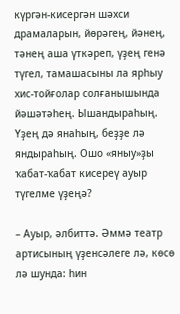күргән-кисергән шәхси драмаларын, йөрәгең, йәнең, тәнең аша үткәреп, үҙең генә түгел, тамашасыны ла ярһыу хис-тойғолар солғанышында йәшәтәһең. Ышандыраһың. Үҙең дә янаһың, беҙҙе лә яндыраһың. Ошо «яныу»ҙы ҡабат-ҡабат кисереү ауыр түгелме үҙеңә?

– Ауыр, әлбиттә. Әммә театр артисының үҙенсәлеге лә, көсө лә шунда: һин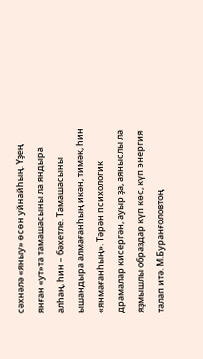сәхнәлә «яныу» өсөн уйнайһың. Үҙең янған «ут»та тамашасыны ла яндыра алһаң, һин – бәхетле. Тамашасыны ышандыра алмағанһың икән, тимәк, һин «янмағанһың». Тәрән психологик драмалар кисергән, ауыр ҙа, аяныслы ла яҙмышлы образдар күп көс, күп энергия талап итә. М.Буранғоловтоң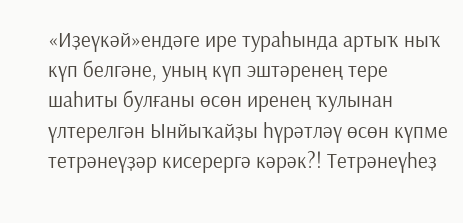«Иҙеүкәй»ендәге ире тураһында артыҡ ныҡ күп белгәне, уның күп эштәренең тере шаһиты булғаны өсөн иренең ҡулынан үлтерелгән Ынйыҡайҙы һүрәтләү өсөн күпме тетрәнеүҙәр кисерергә кәрәк?! Тетрәнеүһеҙ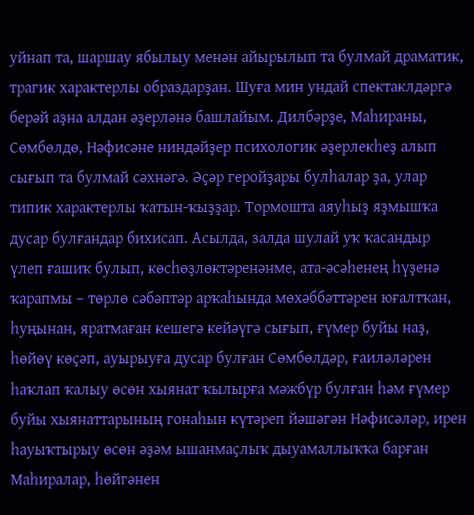уйнап та, шаршау ябылыу менән айырылып та булмай драматик, трагик характерлы образдарҙан. Шуға мин ундай спектаклдәргә берәй аҙна алдан әҙерләнә башлайым. Дилбәрҙе, Маһираны, Сөмбөлдө, Нәфисәне ниндәйҙер психологик әҙерлекһеҙ алып сығып та булмай сәхнәгә. Әҫәр геройҙары булһалар ҙа, улар типик характерлы ҡатын-ҡыҙҙар. Тормошта аяуһыҙ яҙмышҡа дусар булғандар бихисап. Асылда, залда шулай уҡ ҡасандыр үлеп ғашиҡ булып, көсһөҙлөктәренәнме, ата-әсәһенең һүҙенә ҡарапмы – төрлө сәбәптәр арҡаһында мөхәббәттәрен юғалтҡан, һуңынан, яратмаған кешегә кейәүгә сығып, ғүмер буйы наҙ, һөйөү көҫәп, ауырыуға дусар булған Сөмбөлдәр, ғаиләләрен һаҡлап ҡалыу өсөн хыянат ҡылырға мәжбүр булған һәм ғүмер буйы хыянаттарының гонаһын күтәреп йәшәгән Нәфисәләр, ирен һауыҡтырыу өсөн әҙәм ышанмаҫлыҡ дыуамаллыҡҡа барған Маһиралар, һөйгәнен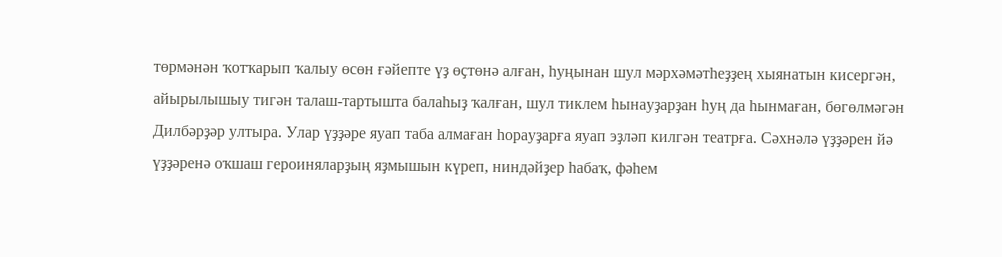төрмәнән ҡотҡарып ҡалыу өсөн ғәйепте үҙ өҫтөнә алған, һуңынан шул мәрхәмәтһеҙҙең хыянатын кисергән, айырылышыу тигән талаш-тартышта балаһыҙ ҡалған, шул тиклем һынауҙарҙан һуң да һынмаған, бөгөлмәгән Дилбәрҙәр ултыра. Улар үҙҙәре яуап таба алмаған һорауҙарға яуап эҙләп килгән театрға. Сәхнәлә үҙҙәрен йә үҙҙәренә оҡшаш героиняларҙың яҙмышын күреп, ниндәйҙер һабаҡ, фәһем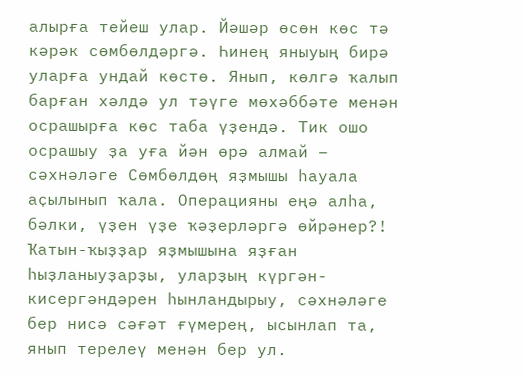алырға тейеш улар. Йәшәр өсөн көс тә кәрәк сөмбөлдәргә. Һинең яныуың бирә уларға ундай көстө. Янып, көлгә ҡалып барған хәлдә ул тәүге мөхәббәте менән осрашырға көс таба үҙендә. Тик ошо осрашыу ҙа уға йән өрә алмай – сәхнәләге Сөмбөлдөң яҙмышы һауала аҫылынып ҡала. Операцияны еңә алһа, бәлки, үҙен үҙе ҡәҙерләргә өйрәнер?! Ҡатын-ҡыҙҙар яҙмышына яҙған һыҙланыуҙарҙы, уларҙың күргән-кисергәндәрен һынландырыу, сәхнәләге бер нисә сәғәт ғүмерең, ысынлап та, янып терелеү менән бер ул.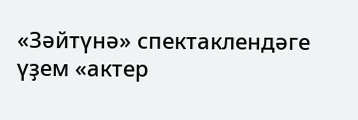«Зәйтүнә» спектаклендәге үҙем «актер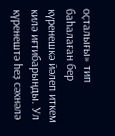оҫталығы» тип баһалаған бер күренешкә йәлеп иткем килә иғтибарыңды. Ул күренештә һеҙ сәхнәлә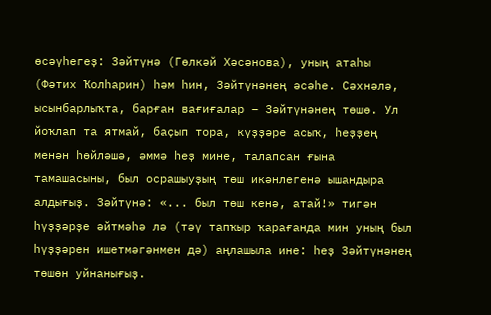өсәүһегеҙ: Зәйтүнә (Гөлкәй Хәсәнова), уның атаһы (Фәтих Ҡолһарин) һәм һин, Зәйтүнәнең әсәһе. Сәхнәлә, ысынбарлыҡта, барған вағиғалар – Зәйтүнәнең төшө. Ул йоҡлап та ятмай, баҫып тора, күҙҙәре асыҡ, һеҙҙең менән һөйләшә, әммә һеҙ мине, талапсан ғына тамашасыны, был осрашыуҙың төш икәнлегенә ышандыра алдығыҙ. Зәйтүнә: «... был төш кенә, атай!» тигән һүҙҙәрҙе әйтмәһә лә (тәү тапҡыр ҡарағанда мин уның был һүҙҙәрен ишетмәгәнмен дә) аңлашыла ине: һеҙ Зәйтүнәнең төшөн уйнанығыҙ.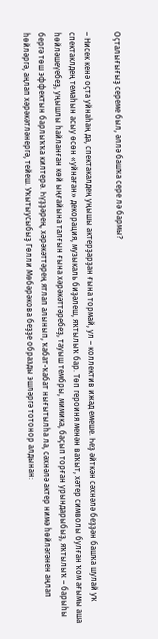Оҫталығығыҙ сереме был, әллә башҡа сере лә бармы?

– Нисек кенә оҫта уйнаһаң да, спектакалдең уңышы актерҙарҙан ғына тормай, ул – коллектив ижад емеше. Һеҙ әйткән сәхнәлә беҙҙән башҡа шулай уҡ спектаклдең темаһын асыу өсөн «уйнаған» декорация, музыкаль биҙәлеш, яҡтылыҡ бар. Төп героиня менән ваҡыт, хәтер символы булған ҡом ағымы аша һөйләшеүебеҙ, уңышлы һайланған көй ыңғайына талғын ғына хәрәкәттәребеҙ, тауыш тембры, мимика, баҫып торған урындарыбыҙ, яҡтылыҡ – барыһы бергә төш эффектын барлыҡҡа килтерә. Һүҙҙәрең, хәрәкәттәрең ятлап алынып, ҡабат-ҡабат нығытылһа ла, сәхнәлә актер нимә һөйләгәнен аңлап һөйләргә, аңлап хәрәкәтләнергә, тейеш. Уҡытыусыбыҙ Гөлли Мөбәрәкова беҙҙе образды эшләргә тотонор алдынан: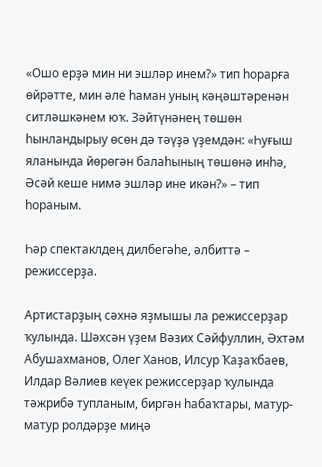«Ошо ерҙә мин ни эшләр инем?» тип һорарға өйрәтте, мин әле һаман уның кәңәштәренән ситләшкәнем юҡ. Зәйтүнәнең төшөн һынландырыу өсөн дә тәүҙә үҙемдән: «Һуғыш яланында йөрөгән балаһының төшөнә инһә, Әсәй кеше нимә эшләр ине икән?» – тип һораным.

Һәр спектаклдең дилбегәһе, әлбиттә – режиссерҙа.

Артистарҙың сәхнә яҙмышы ла режиссерҙар ҡулында. Шәхсән үҙем Вәзих Сәйфуллин, Әхтәм Абушахманов, Олег Ханов, Илсур Ҡаҙаҡбаев, Илдар Вәлиев кеүек режиссерҙар ҡулында тәжрибә тупланым, биргән һабаҡтары, матур-матур ролдәрҙе миңә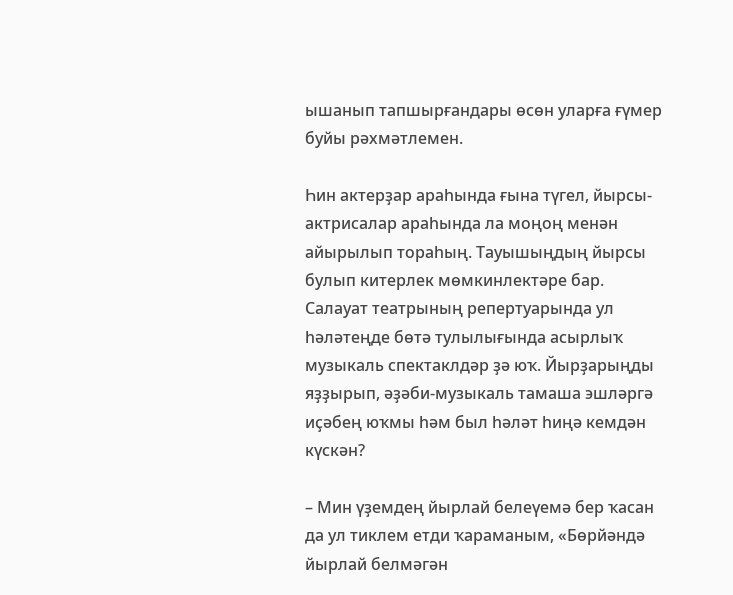ышанып тапшырғандары өсөн уларға ғүмер буйы рәхмәтлемен.

Һин актерҙар араһында ғына түгел, йырсы-актрисалар араһында ла моңоң менән айырылып тораһың. Тауышыңдың йырсы булып китерлек мөмкинлектәре бар. Салауат театрының репертуарында ул һәләтеңде бөтә тулылығында асырлыҡ музыкаль спектаклдәр ҙә юҡ. Йырҙарыңды яҙҙырып, әҙәби-музыкаль тамаша эшләргә иҫәбең юҡмы һәм был һәләт һиңә кемдән күскән?

– Мин үҙемдең йырлай белеүемә бер ҡасан да ул тиклем етди ҡараманым, «Бөрйәндә йырлай белмәгән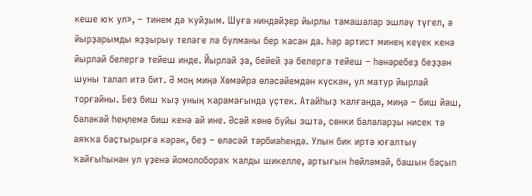кеше юҡ ул», – тинем дә ҡуйҙым. Шуға ниндәйҙер йырлы тамашалар эшләү түгел, ә йырҙарымды яҙҙырыу теләге лә булманы бер ҡасан да. Һәр артист минең кеүек кенә йырлай белергә тейеш инде. Йырлай ҙа, бейей ҙә белергә тейеш – һөнәребеҙ беҙҙән шуны талап итә бит. Ә моң миңә Хөмәйрә өләсәйемдән күскән, ул матур йырлай торғайны. Беҙ биш ҡыҙ уның ҡарамағында үҫтек. Атайһыҙ ҡалғанда, миңә – биш йәш, бәләкәй һеңлемә биш кенә ай ине. Әсәй көнө буйы эштә, сөнки балаларҙы нисек тә аяҡҡа баҫтырырға кәрәк, беҙ – өләсәй тәрбиәһендә. Улын бик иртә юғалтыу ҡайғыһынан ул үҙенә йомолобораҡ ҡалды шикелле, артығын һөйләмәй, башын баҫып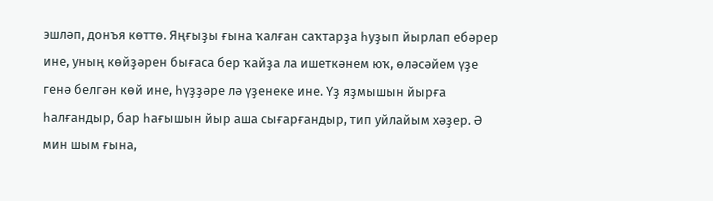эшләп, донъя көттө. Яңғыҙы ғына ҡалған саҡтарҙа һуҙып йырлап ебәрер ине, уның көйҙәрен бығаса бер ҡайҙа ла ишеткәнем юҡ, өләсәйем үҙе генә белгән көй ине, һүҙҙәре лә үҙенеке ине. Үҙ яҙмышын йырға һалғандыр, бар һағышын йыр аша сығарғандыр, тип уйлайым хәҙер. Ә мин шым ғына,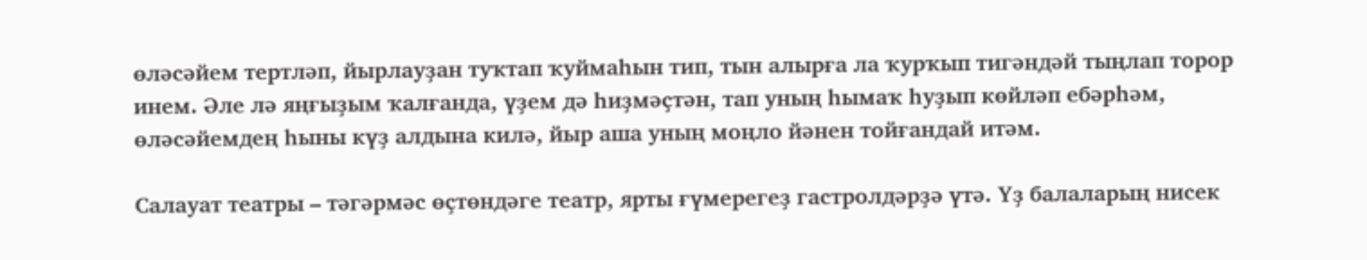өләсәйем тертләп, йырлауҙан туҡтап ҡуймаһын тип, тын алырға ла ҡурҡып тигәндәй тыңлап торор инем. Әле лә яңғыҙым ҡалғанда, үҙем дә һиҙмәҫтән, тап уның һымаҡ һуҙып көйләп ебәрһәм, өләсәйемдең һыны күҙ алдына килә, йыр аша уның моңло йәнен тойғандай итәм.

Салауат театры – тәгәрмәс өҫтөндәге театр, ярты ғүмерегеҙ гастролдәрҙә үтә. Үҙ балаларың нисек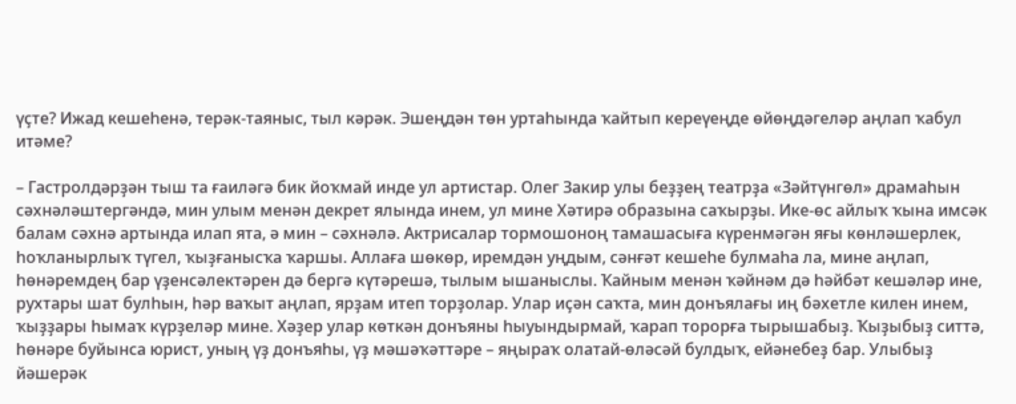үҫте? Ижад кешеһенә, терәк-таяныс, тыл кәрәк. Эшеңдән төн уртаһында ҡайтып кереүеңде өйөңдәгеләр аңлап ҡабул итәме?

– Гастролдәрҙән тыш та ғаиләгә бик йоҡмай инде ул артистар. Олег Закир улы беҙҙең театрҙа «Зәйтүнгөл» драмаһын сәхнәләштергәндә, мин улым менән декрет ялында инем, ул мине Хәтирә образына саҡырҙы. Ике-өс айлыҡ ҡына имсәк балам сәхнә артында илап ята, ә мин – сәхнәлә. Актрисалар тормошоноң тамашасыға күренмәгән яғы көнләшерлек, һоҡланырлыҡ түгел, ҡыҙғанысҡа ҡаршы. Аллаға шөкөр, иремдән уңдым, сәнғәт кешеһе булмаһа ла, мине аңлап, һөнәремдең бар үҙенсәлектәрен дә бергә күтәрешә, тылым ышаныслы. Ҡайным менән ҡәйнәм дә һәйбәт кешәләр ине, рухтары шат булһын, һәр ваҡыт аңлап, ярҙам итеп торҙолар. Улар иҫән саҡта, мин донъялағы иң бәхетле килен инем, ҡыҙҙары һымаҡ күрҙеләр мине. Хәҙер улар көткән донъяны һыуындырмай, ҡарап торорға тырышабыҙ. Ҡыҙыбыҙ ситтә, һөнәре буйынса юрист, уның үҙ донъяһы, үҙ мәшәҡәттәре – яңыраҡ олатай-өләсәй булдыҡ, ейәнебеҙ бар. Улыбыҙ йәшерәк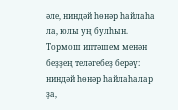әле, ниндәй һөнәр һайлаһа ла, юлы уң булһын. Тормош иптәшем менән беҙҙең теләгебеҙ берәү: ниндәй һөнәр һайлаһалар ҙа,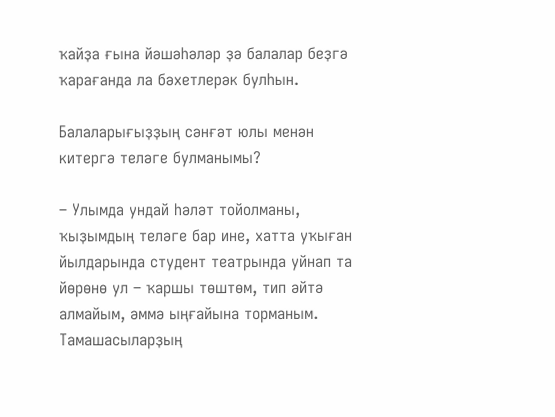ҡайҙа ғына йәшәһәләр ҙә балалар беҙгә ҡарағанда ла бәхетлерәк булһын.

Балаларығыҙҙың сәнғәт юлы менән китергә теләге булманымы?

– Улымда ундай һәләт тойолманы, ҡыҙымдың теләге бар ине, хатта уҡыған йылдарында студент театрында уйнап та йөрөнө ул – ҡаршы төштөм, тип әйтә алмайым, әммә ыңғайына торманым. Тамашасыларҙың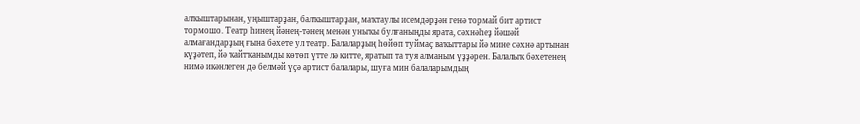алҡыштарынан, уңыштарҙан, балҡыштарҙан, маҡтаулы исемдәрҙән генә тормай бит артист тормошо. Театр һинең йәнең-тәнең менән уныҡы булғаныңды ярата, сәхнәһеҙ йәшәй алмағандарҙың ғына бәхете ул театр. Балаларҙың һөйөп туймаҫ ваҡыттары йә мине сәхнә артынан күҙәтеп, йә ҡайтҡанымды көтөп үтте лә китте, яратып та туя алманым үҙҙәрен. Балалыҡ бәхетенең нимә икәнлеген дә белмәй үҫә артист балалары, шуға мин балаларымдың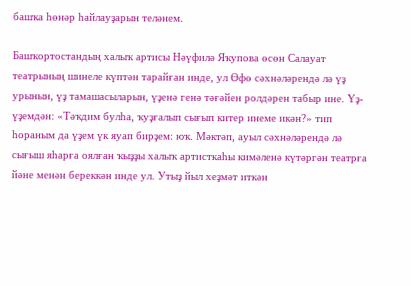башҡа һөнәр һайлауҙарын теләнем.

Башҡортостандың халыҡ артисы Нәүфилә Яҡупова өсөн Салауат театрының шинеле күптән тарайған инде, ул Өфө сәхнәләрендә лә үҙ урынын, үҙ тамашасыларын, үҙенә генә тәғәйен ролдәрен табыр ине. Үҙ-үҙемдән: «Тәҡдим булһа, ҡуҙғалып сығып китер инеме икән?» тип һораным да үҙем үк яуап бирҙем: юҡ. Мәктәп, ауыл сәхнәләрендә лә сығыш яһарға оялған ҡыҙҙы халыҡ артисткаһы кимәленә күтәргән театрға йәне менән береккән инде ул. Утыҙ йыл хеҙмәт иткән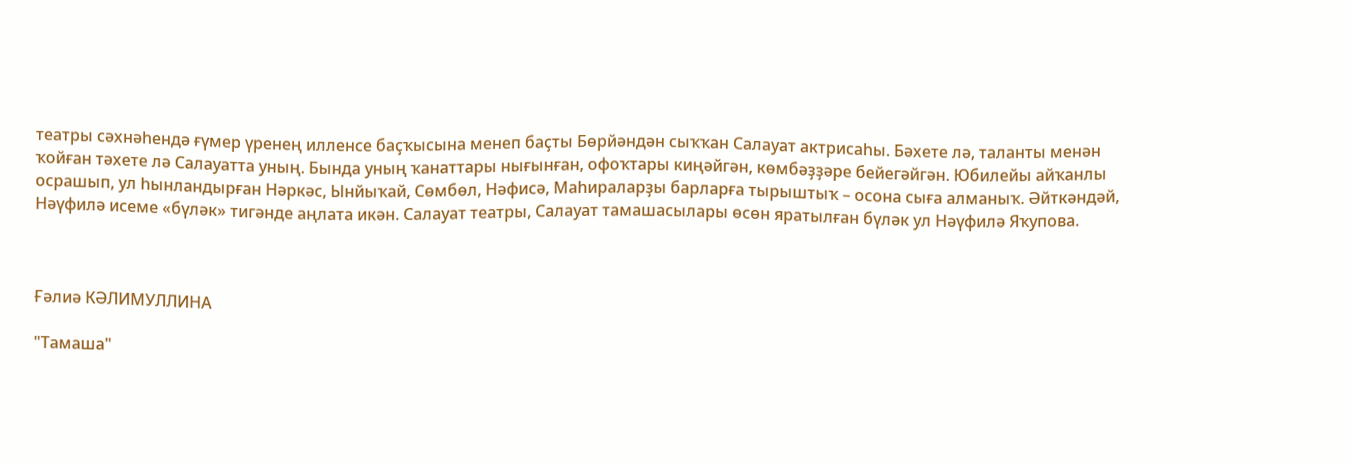театры сәхнәһендә ғүмер үренең илленсе баҫҡысына менеп баҫты Бөрйәндән сыҡҡан Салауат актрисаһы. Бәхете лә, таланты менән ҡойған тәхете лә Салауатта уның. Бында уның ҡанаттары нығынған, офоҡтары киңәйгән, көмбәҙҙәре бейегәйгән. Юбилейы айҡанлы осрашып, ул һынландырған Нәркәс, Ынйыҡай, Сөмбөл, Нәфисә, Маһираларҙы барларға тырыштыҡ – осона сыға алманыҡ. Әйткәндәй, Нәүфилә исеме «бүләк» тигәнде аңлата икән. Салауат театры, Салауат тамашасылары өсөн яратылған бүләк ул Нәүфилә Яҡупова.



Ғәлиә КӘЛИМУЛЛИНА

"Тамаша"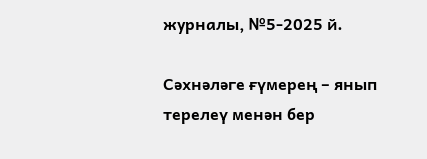журналы, №5-2025 й.

Сәхнәләге ғүмерең – янып терелеү менән бер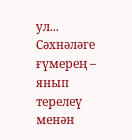ул...
Сәхнәләге ғүмерең – янып терелеү менән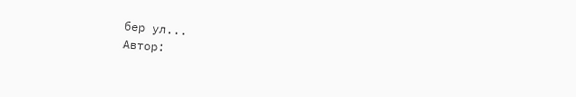бер ул...
Автор: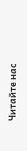Читайте нас